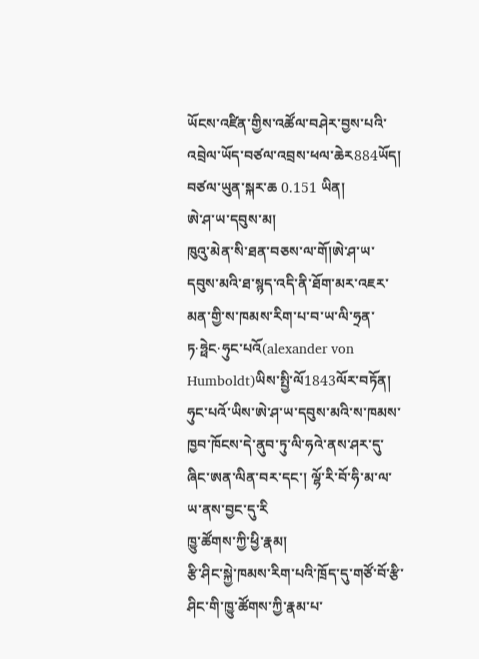ཡོངས་འཛིན་གྱིས་འཚོལ་བཤེར་བྱས་པའི་འབྲེལ་ཡོད་བཙལ་འབྲས་ཕལ་ཆེར884ཡོད།  བཙལ་ཡུན་སྐར་ཆ 0.151 ཡིན།
ཨེ་ཤ་ཡ་དབུས་མ།
ཁུའུ་མེན་སི་ཐན་བཅས་ལ་གོ།ཨེ་ཤ་ཡ་དབུས་མའི་ཐ་སྙད་འདི་ནི་ཐོག་མར་འཇར་མན་གྱི་ས་ཁམས་རིག་པ་བ་ཡ་ལི་ཧྲན་ཏ·ཧྥེང·ཧུང་པའོ(alexander von Humboldt)ཡིས་སྤྱི་ལོ1843ལོར་བཏོན། ཧུང་པའོ་ཡིས་ཨེ་ཤ་ཡ་དབུས་མའི་ས་ཁམས་ཁྱབ་ཁོངས་དེ་ནུབ་ཏུ་ལི་ཧའེ་ནས་ཤར་དུ་ཞིང་ཨན་ལིན་བར་དང་། ལྷོ་རི་བོ་ཧི་མ་ལ་ཡ་ནས་བྱང་དུ་རི
ཁྱུ་ཚོགས་ཀྱི་ཕྱི་རྣམ།
རྩི་ཤིང་སྐྱེ་ཁམས་རིག་པའི་ཁྲོད་དུ་གཙོ་བོ་རྩི་ཤིང་གི་ཁྱུ་ཚོགས་ཀྱི་རྣམ་པ་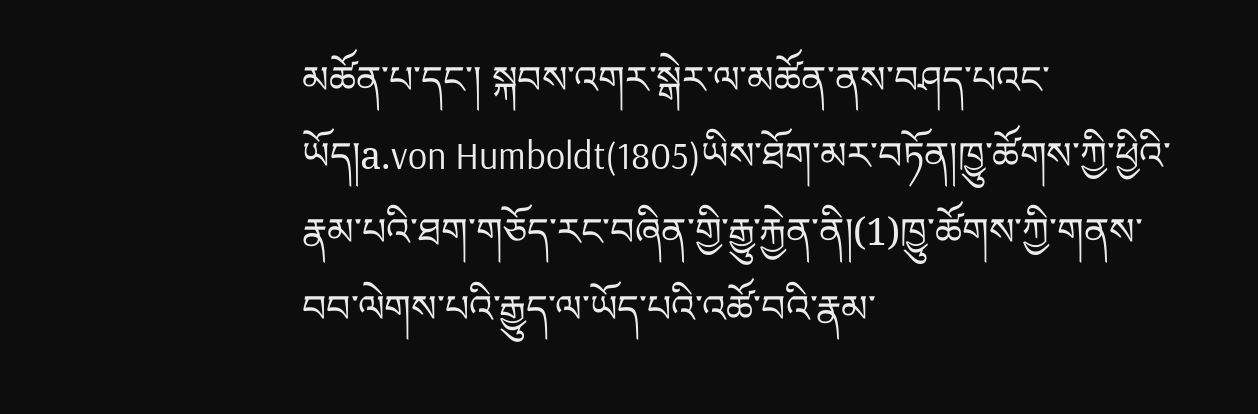མཚོན་པ་དང་། སྐབས་འགར་སྒེར་ལ་མཚོན་ནས་བཤད་པའང་ཡོད།a.von Humboldt(1805)ཡིས་ཐོག་མར་བཏོན།ཁྱུ་ཚོགས་ཀྱི་ཕྱིའི་རྣམ་པའི་ཐག་གཅོད་རང་བཞིན་གྱི་རྒྱུ་རྐྱེན་ནི།(1)ཁྱུ་ཚོགས་ཀྱི་གནས་བབ་ལེགས་པའི་རྒྱུད་ལ་ཡོད་པའི་འཚོ་བའི་རྣམ་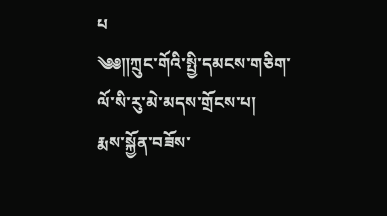པ
༄༅༎ཀྲུང་གོའི་སྤྱི་དམངས་གཅིག་ལོ་སི་རུ་མེ་མདས་གྲོངས་པ།
རྨས་སྐྱོན་བཟོས་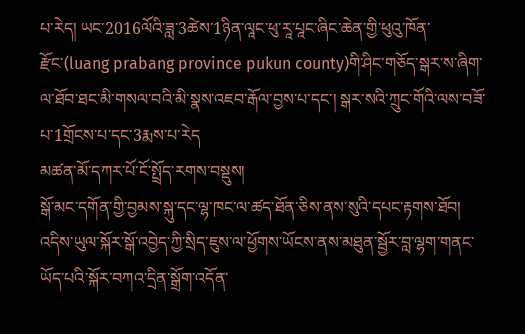པ་རེད། ཡང་2016ལོའི་ཟླ་3ཚེས་1ཉིན་ལཱང་ཕུ་རཱ་པཱང་ཞིང་ཆེན་གྱི་ཕུའུ་ཁོན་རྫོང་(luang prabang province pukun county)གི་ཤིང་གཅོད་སྒར་ས་ཞིག་ལ་ཐོབ་ཐང་མི་གསལ་བའི་མི་སྣས་འཇབ་རྒོལ་བྱས་པ་དང་། སྒར་སའི་ཀྲུང་གོའི་ལས་བཟོ་པ་1གྲོངས་པ་དང་3རྨས་པ་རེད
མཚན་མོ་དཀར་པོ་ངོ་སྤྲོད་རགས་བསྡུས།
སྒོ་མང་དགོན་གྱི་བྱམས་སྐུ་དང་ལྷ་ཁང་ལ་ཚད་ཐོན་ཅིས་ནས་སུའི་དཔང་རྟགས་ཐོབ།
འདིས་ཡུལ་སྐོར་སྒོ་འབྱེད་ཀྱི་སྲིད་ཇུས་ལ་ཕྱོགས་ཡོངས་ནས་མཐུན་སྦྱོར་བླ་ལྷག་གནང་ཡོད་པའི་སྐོར་བཀའ་དྲིན་སྒྲོག་འདོན་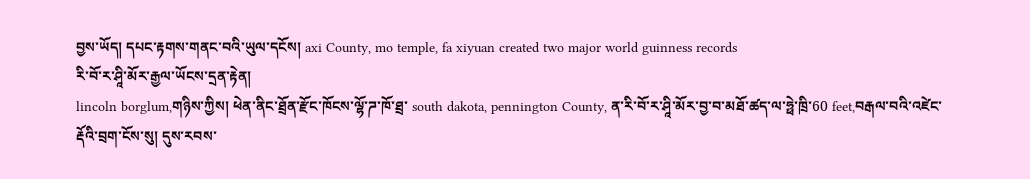བྱས་ཡོད། དཔང་རྟགས་གནང་བའི་ཡུལ་དངོས། axi County, mo temple, fa xiyuan created two major world guinness records
རི་བོ་ར་ཤཱི་མོར་རྒྱལ་ཡོངས་དྲན་རྟེན།
lincoln borglum,གཉིས་ཀྱིས། ཕེན་ནིང་ཐྲོན་རྫོང་ཁོངས་ལྷོ་ཌ་ཁོ་ཐྲ་ south dakota, pennington County, ན་རི་བོ་ར་ཤཱི་མོར་བྱ་བ་མཐོ་ཚད་ལ་ཧྥེ་ཁྲི་60 feet,བརྒལ་བའི་འཛེང་རྡོའི་བྲག་ངོས་སུ། དུས་རབས་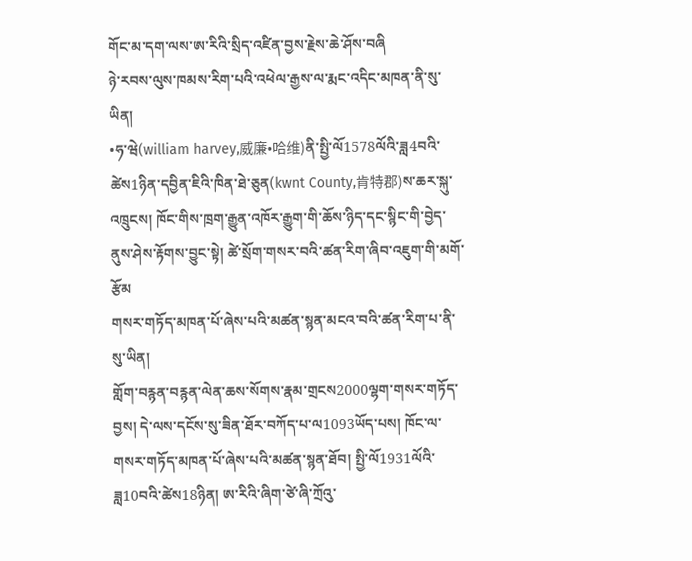གོང་མ་དག་ལས་ཨ་རིའི་སྲིད་འཛིན་བྱས་རྗེས་ཆེ་ཤོས་བཞི
ཉེ་རབས་ལུས་ཁམས་རིག་པའི་འཕེལ་རྒྱས་ལ་རྨང་འདིང་མཁན་ནི་སུ་ཡིན།
•ཧ་ཝེ(william harvey,威廉•哈维)ནི་སྤྱི་ལོ1578ལོའི་ཟླ4བའི་ཚེས1ཉིན་དབྱིན་ཇིའི་ཁིན་ཐེ་ཅུན(kwnt County,肯特郡)ས་ཆར་སྐུ་འཁྲུངས། ཁོང་གིས་ཁྲག་རྒྱུན་འཁོར་རྒྱུག་གི་ཆོས་ཉིད་དང་སྙིང་གི་བྱེད་ནུས་ཤེས་རྟོགས་བྱུང་སྟེ། ཚེ་སྲོག་གསར་བའི་ཚན་རིག་ཞིབ་འཇུག་གི་མགོ་རྩོམ
གསར་གཏོད་མཁན་པོ་ཞེས་པའི་མཚན་སྙན་མངའ་བའི་ཚན་རིག་པ་ནི་སུ་ཡིན།
གློག་བརྙན་བརྙན་ལེན་ཆས་སོགས་རྣམ་གྲངས2000ལྷག་གསར་གཏོད་བྱས། དེ་ལས་དངོས་སུ་ཟིན་ཐོར་བཀོད་པ་ལ1093ཡོད་པས། ཁོང་ལ་གསར་གཏོད་མཁན་པོ་ཞེས་པའི་མཚན་སྙན་ཐོབ། སྤྱི་ལོ1931ལོའི་ཟླ10བའི་ཚེས18ཉིན། ཨ་རིའི་ཞིག་ཙེ་ཞི་ཀྲོའུ་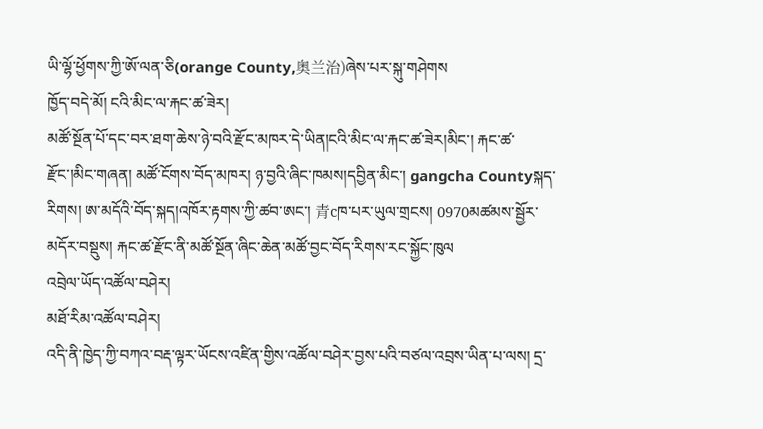ཡི་ལྷོ་ཕྱོགས་ཀྱི་ཨོ་ལན་ཅི(orange County,奥兰治)ཞེས་པར་སྐུ་གཤེགས
ཁྱོད་བདེ་མོ། ངའི་མིང་ལ་རྐང་ཚ་ཟེར།
མཚོ་སྔོན་པོ་དང་བར་ཐག་ཆེས་ཉེ་བའི་རྫོང་མཁར་དེ་ཡིན།ངའི་མིང་ལ་རྐང་ཚ་ཟེར།མིང་། རྐང་ཚ་རྫོང་།མིང་གཞན། མཚོ་ངོགས་བོད་མཁར། ཉ་བྱའི་ཞིང་ཁམས།དབྱིན་མིང་། gangcha Countyསྐད་རིགས། ཨ་མདོའི་བོད་སྐད།འཁོར་རྟགས་ཀྱི་ཚབ་ཨང་། 青cཁ་པར་ཡུལ་གྲངས། 0970མཚམས་སྦྱོར་མདོར་བསྡུས། རྐང་ཚ་རྫོང་ནི་མཚོ་སྔོན་ཞིང་ཆེན་མཚོ་བྱང་བོད་རིགས་རང་སྐྱོང་ཁུལ
འབྲེལ་ཡོད་འཚོལ་བཤེར།
མཐོ་རིམ་འཚོལ་བཤེར།
འདི་ནི་ཁྱེད་ཀྱི་བཀའ་བརྡ་ལྟར་ཡོངས་འཛིན་གྱིས་འཚོལ་བཤེར་བྱས་པའི་བཙལ་འབྲས་ཡིན་པ་ལས། དྲ་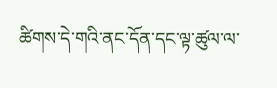ཚིགས་དེ་གའི་ནང་དོན་དང་ལྟ་ཚུལ་ལ་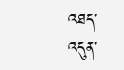འཐད་འདུན་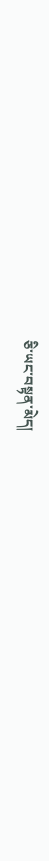ཅི་ཡང་བསྟན་མེད།